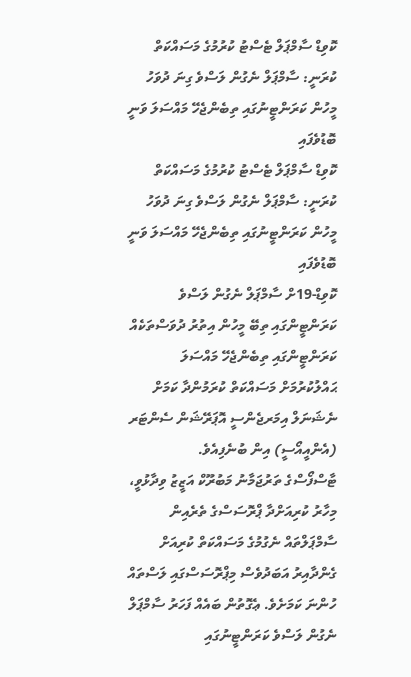ކޮވިޑް ސާމްޕަލް ޓެސްޓު ކުރުމުގެ މަސައްކަތް ކުރަނީ: ސާމްޕަލް ނެގުން ލަސްވެ ގިނަ ދުވަހު މީހުން ކަރަންޓީނުގައި ތިބެންޖެހޭ މައްސަލަ ވަނީ ބޮޑުވެފައި
ކޮވިޑް ސާމްޕަލް ޓެސްޓު ކުރުމުގެ މަސައްކަތް ކުރަނީ: ސާމްޕަލް ނެގުން ލަސްވެ ގިނަ ދުވަހު މީހުން ކަރަންޓީނުގައި ތިބެންޖެހޭ މައްސަލަ ވަނީ ބޮޑުވެފައި
ކޮވިޑް-19ށް ސާމްޕަލް ނެގުން ލަސްވެ ކަރަންޓީންގައި ތިބޭ މީހުން އިތުރު ދުވަސްތަކެއް ކަރަންޓީންގައި ތިބެންޖެހޭ މައްސަލަ ޙައްލުކުރުމަށް މަސައްކަތް ކުރަމުންދާ ކަމަށް ނެޝަނަލް އިމަރޖެންސީ އޮޕަރޭޝަން ސެންޓަރ (އެންއީއޯސީ) އިން ބުނެފިއެވެ.
ޓާސްފޯސްގެ ތަރުޖަމާނު މަބުރޫކް އަޒީޒު ވިދާޅުވީ، މިހާރު ކުރިއަށްދާ ޕްރޮސަސްގެ ތެރެއިން ސާމްޕަލްތައް ނެގުމުގެ މަސައްކަތް ކުރިއަށް ގެންދާއިރު އަބަދުވެސް މިޕްރޮސަސްގައި ލަސްތައް ހުންނަ ކަމަށެވެ. ޢެގޮތުން ބައެއް ފަހަރު ސާމްޕަލް ނެގުން ލަސްވެ ކަރަންޓީނުގައި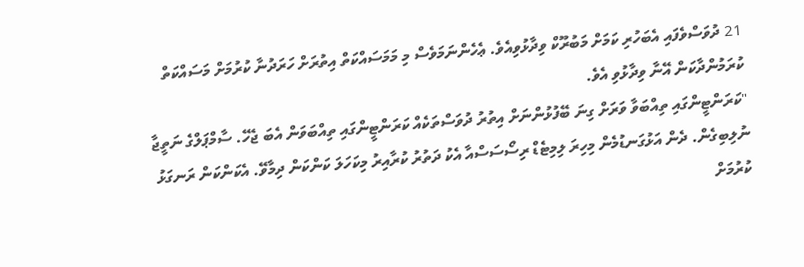21 ދުވަސްވެފައި އެބަހުރި ކަމަށް މަބުރޫކް ވިދާޅުވިއެވެ. ޢެހެންނަމަވެސް މި މަމަސައްކަތް އިތުރަށް ހަރަދުނާ ކުރުމަށް މަސައްކަތް ކުރަމުންދާކަން އޭނާ ވިދާޅުވި އެވެ.
"ކަރަންޓީންގައި ތިއްބަވާ ވަރަށް ގިނަ ބޭފުޅުންނަށް އިތުރު ދުވަސްތަކެއް ކަރަންޓީންގައި ތިއްބަވަން އެބަ ޖެހޭ. ސާމްޕަލްގެ ނަތީޖާ ނުލިބިގެން. ދެން އަޅުގަނޑުމެން މިހިރަ ލިމިޓެޑް ރިސޯސަސްއާ އެކު ދަތުރު ކުރާއިރު މިކަހަލަ ކަންކަން ދިމާވޭ. އެކަންކަން ރަނގަޅު ކުރުމަށް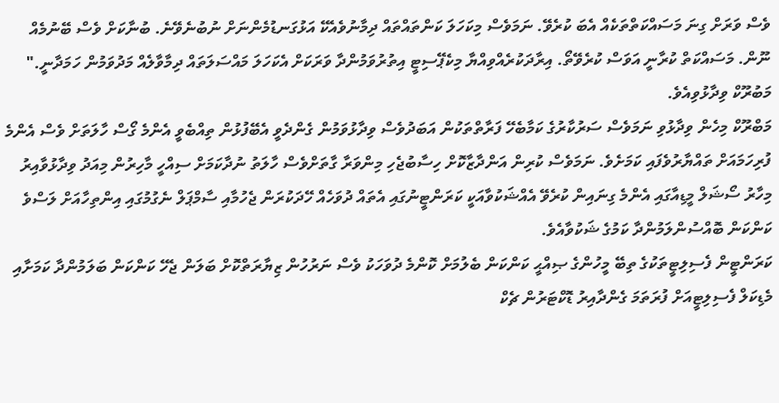ވެސް ވަރަށް ގިނަ މަސައްކަތްތަކެއް އެބަ ކުރެވޭ. ނަމަވެސް މިކަހަލަ ކަންތައްތައް ދިމާނުވެއެކޭ އަޅުގަނޑުމެންނަށް ނުބުނެވޭނެ. ބުނާކަށް ވެސް ބޭނުމެއް ނޫން. މަސައްކަތް ކުރާނީ އަވަސް ކުރެވޭތޯ. އިރާދަކުރެއްވިއްޔާ މިކެޕޭސިޓީ އިތުރުވަމުންދާ ވަރަކަށް އެކަހަލަ މައްސަލަތައް ދިމާވާލެއް މަދުވަމުން ހަމަދާނީ." މަބުރޫކް ވިދާޅުވިއެވެ.
މަބްރޫކް މިހެން ވިދާޅުވި ނަމަވެސް ސަރުކާރުގެ ކަމާބެހޭ ފަރާތްތަކުން އަބަދުވެސް ވިދާޅުވަމުން ގެންދެވީ އެބޭފުޅުން ތިއްބެވީ އެންމެ ގޯސް ހާލަތަށް ވެސް އެންމެ ފުރިހަމައަށް ތައްޔާރުވެފައި ކަމަށެވެ. ނަމަވެސް ކުރިން އަންދާޒާކޮށް ހިސާބުޖެހި މިންވަރާ ގާތަށްވެސް ހާލަތު ނުދާކަމަށް ސިއްހީ މާހިރުން މިއަދު ވިދާޅުވާއިރު މިހާރު ސޯޝަލް މީޑިއާގައި އެންމެ ގިނައިން ކުރެވޭ އެއްޝަކުވާއަކީ ކަރަންޓީނުގައި އެތައް ދުވަހެއް ހޭދަކުރަން ޖެހުމާއި ސާމްޕަލް ނެގުމުގައި އިންތިހާއަށް ލަސްވެ ކަންކަން ބޮއްސުންލަމުންދާ ކަމުގެ ޝަކުވާއެވެ.
ކަރަންޓީން ފެސިލިޓީތަކުގެ ތިބޭ މީހުންގެ ޞިއްޙީ ކަންކަން ބެލުމަށް ކޮންމެ ދުވަހަކު ވެސް ނަރުހުން ޒިޔާރަތްކޮށް ބަލަން ޖެހޭ ކަންކަން ބަލަމުންދާ ކަމަށާއި މެޑިކަލް ފެސިލިޓީއަށް ފުރަތަމަ ގެންދާއިރު ޑޮކްޓަރުން ޗެކް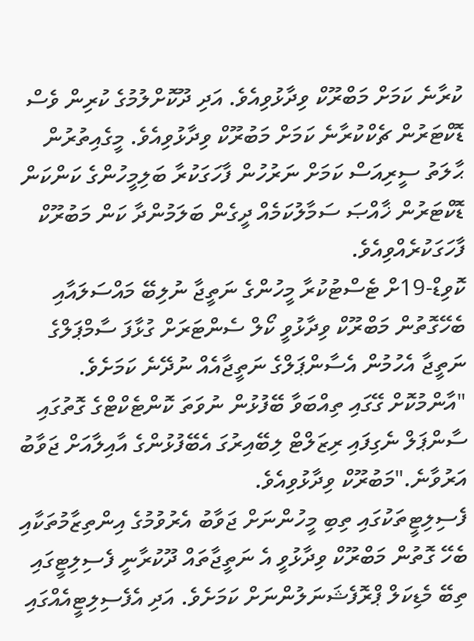ކުރާނެ ކަމަށް މަބްރޫކް ވިދާޅުވިއެވެ. އަދި ދޫކޮށްލުމުގެ ކުރިން ވެސް ޑޮކްޓަރުން ޗެކްކުރާނެ ކަމަށް މަބުރޫކް ވިދާޅުވިއެވެ. މީގެއިތުރުން ޙާލަތު ސީރިއަސް ކަމަށް ނަރުހުން ފާހަގަކުރާ ބަލިމީހުންގެ ކަންކަން ޑޮކްޓަރުން ޚާއްޞަ ސަމާލުކަމެއް ދީގެން ބަލަމުންދާ ކަން މަބުރޫކް ފާހަގަކުރެއްވިއެވެ.
ކޮވިޑް-19ށް ޓެސްޓުކުރާ މީހުންގެ ނަތީޖާ ނުލިބޭ މައްސަލައާއި ބެހޭގޮތުން މަބްރޫކް ވިދާޅުވީ ކޯލް ސެންޓަރަށް ގުޅާފަ ސާމްޕަލްގެ ނަތީޖާ އެހުމުން އެސާންޕަލްގެ ނަތީޖާއެއް ނުދޭނެ ކަމަށެވެ.
"އާންމުކޮށް ގޭގައި ތިއްބަވާ ބޭފުޅުން ނުވަތަ ކޮންޓެކްޓްގެ ގޮތުގައި ސާންޕަލް ނެގިފައި ރިޒަލްޓް ލިބޭއިރުގަ އެބޭފުޅުންގެ އާއިލާއަށް ޖަވާބު އަރުވާނެ."މަބުރޫކް ވިދާޅުވިއެވެ.
ފެސިލިޓީތަކުގައި ތިބި މީހުންނަށް ޖަވާބު އެރުވުމުގެ އިންތިޒާމުތަކާއި ބެހޭ ގޮތުން މަބްރޫކް ވިދާޅުވީ އެ ނަތީޖާތައް ދޫކުރާނީ ފެސިލިޓީގައި ތިބޭ މެޑިކަލް ޕްރޮފެޝަނަލުންނަށް ކަމަށެވެ. އަދި އެފެސިލިޓީއެއްގައި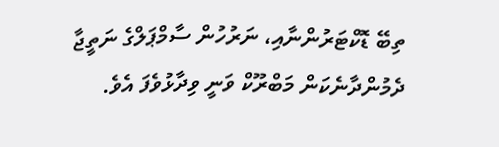ތިބޭ ޑޮކްޓަރުންނާއި، ނަރުހުން ސާމްޕަލްގެ ނަތީޖާ ދެމުންދާނެކަން މަބްރޫކް ވަނީ ވިދާޅުވެފަ އެވެ.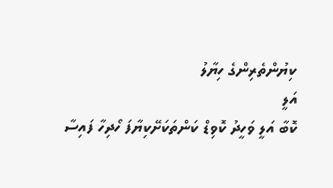ކިޔުންތެރިންގެ ހިޔާލު
އަލީ
ކޮބާ އަލީ ވަހީދު ކޮވިޑް ކަންތަކަށޭކިޔާފަ ހޯދިހާ ފައިސާ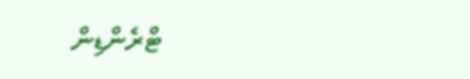ޓްރެންޑިން